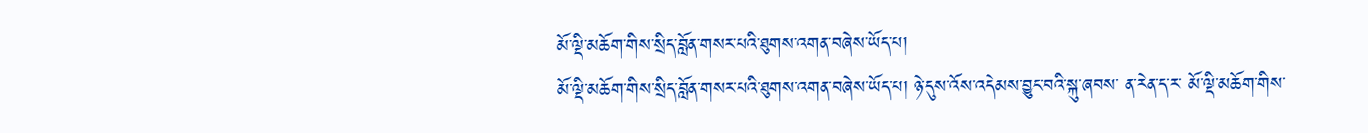མོ་ལྡི་མཆོག་གིས་སྲིད་བློན་གསར་པའི་ཐུགས་འགན་བཞེས་ཡོད་པ།
མོ་ལྡི་མཆོག་གིས་སྲིད་བློན་གསར་པའི་ཐུགས་འགན་བཞེས་ཡོད་པ། ཉེ་དུས་འོས་འདེམས་བྱུང་བའི་སྐུ་ཞབས་ ན་རེན་ད་ར་ མོ་ལྡི་མཆོག་གིས་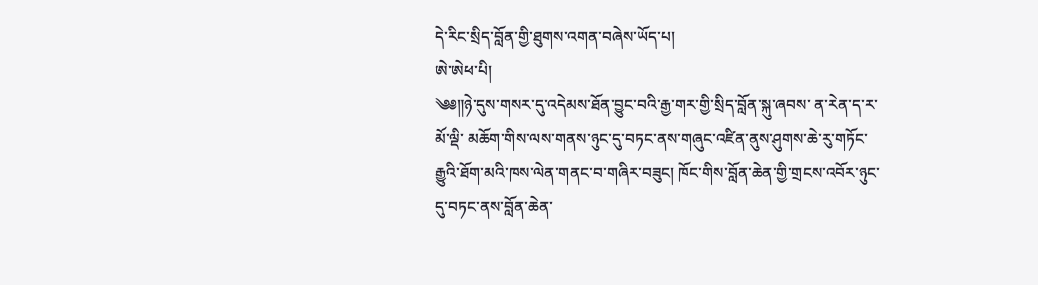དེ་རིང་སྲིད་བློན་གྱི་ཐུགས་འགན་བཞེས་ཡོད་པ།
ཨེ་ཨེཕ་པི།
༄༅༎ཉེ་དུས་གསར་དུ་འདེམས་ཐོན་བྱུང་བའི་རྒྱ་གར་གྱི་སྲིད་བློན་སྐུ་ཞབས་ ན་རེན་ད་ར་ མོ་ལྡི་ མཆོག་གིས་ལས་གནས་ཉུང་དུ་བཏང་ནས་གཞུང་འཛིན་ནུས་ཤུགས་ཆེ་རུ་གཏོང་རྒྱུའི་ཐོག་མའི་ཁས་ལེན་གནང་བ་གཞིར་བཟུང། ཁོང་གིས་བློན་ཆེན་གྱི་གྲངས་འབོར་ཉུང་དུ་བཏང་ནས་བློན་ཆེན་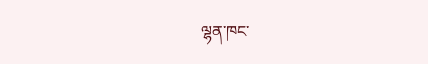ལྷན་ཁང་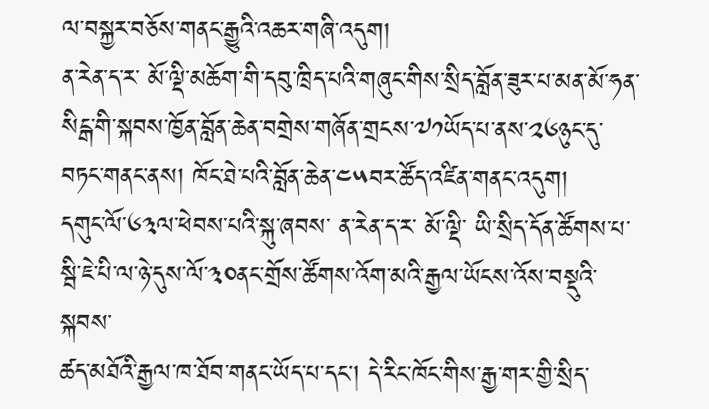ལ་བསྐྱར་བཅོས་གནང་རྒྱུའི་འཆར་གཞི་འདུག།
ན་རེན་ད་ར་ མོ་ལྡི་མཆོག་གི་དབུ་ཁྲིད་པའི་གཞུང་གིས་སྲིད་བློན་ཟུར་པ་མན་མོ་ཧན་སིངྒ་གི་སྐབས་ཁྱོན་བློན་ཆེན་བགྲེས་གཞོན་གྲངས་༧༡ཡོད་པ་ནས་༢༦ཉུང་དུ་བཏང་གནང་ནས། ཁོང་ཐེ་པའི་བློན་ཆེན་༤༥བར་ཚོད་འཛིན་གནང་འདུག།
དགུང་ལོ་༦༣ལ་ཕེབས་པའི་སྐུ་ཞབས་ ན་རེན་ད་ར་ མོ་ལྡི་ ཡི་སྲིད་དོན་ཚོགས་པ་སྦི་ཇེ་པི་ལ་ཉེ་དུས་ལོ་༣༠ནང་གྲོས་ཚོགས་འོག་མའི་རྒྱལ་ཡོངས་འོས་བསྡུའི་སྐབས་
ཚད་མཐོའི་རྒྱལ་ཁ་ཐོབ་གནང་ཡོད་པ་དང། དེ་རིང་ཁོང་གིས་རྒྱ་གར་གྱི་སྲིད་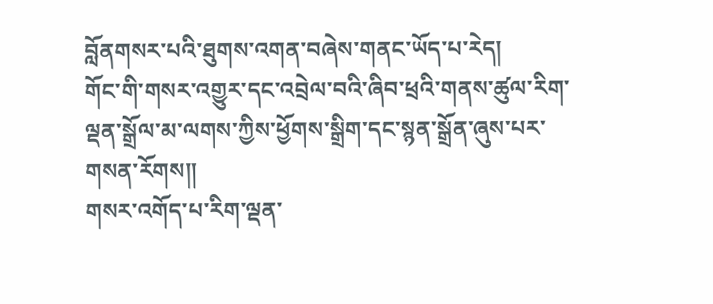བློནགསར་པའི་ཐུགས་འགན་བཞེས་གནང་ཡོད་པ་རེད།
གོང་གི་གསར་འགྱུར་དང་འབྲེལ་བའི་ཞིབ་ཕྲའི་གནས་ཚུལ་རིག་ལྡན་སྒྲོལ་མ་ལགས་ཀྱིས་ཕྱོགས་སྒྲིག་དང་སྙན་སྒྲོན་ཞུས་པར་གསན་རོགས༎
གསར་འགོད་པ་རིག་ལྡན་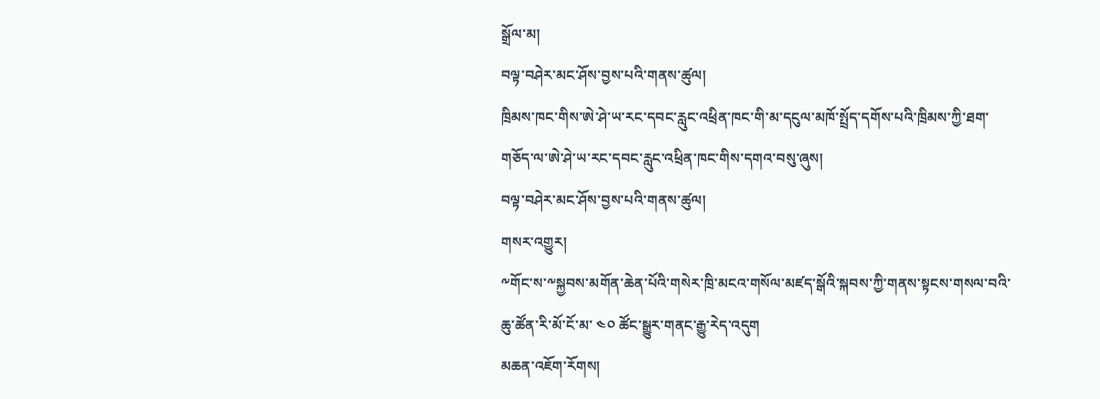སྒྲོལ་མ།
བལྟ་བཤེར་མང་ཤོས་བྱས་པའི་གནས་ཚུལ།
ཁྲིམས་ཁང་གིས་ཨེ་ཤེ་ཡ་རང་དབང་རླུང་འཕྲིན་ཁང་གི་མ་དངུལ་མཁོ་སྤྲོད་དགོས་པའི་ཁྲིམས་ཀྱི་ཐག་གཅོད་ལ་ཨེ་ཤེ་ཡ་རང་དབང་རླུང་འཕྲིན་ཁང་གིས་དགའ་བསུ་ཞུས།
བལྟ་བཤེར་མང་ཤོས་བྱས་པའི་གནས་ཚུལ།
གསར་འགྱུར།
༸གོང་ས་༸སྐྱབས་མགོན་ཆེན་པོའི་གསེར་ཁྲི་མངའ་གསོལ་མཛད་སྒོའི་སྐབས་ཀྱི་གནས་སྟངས་གསལ་བའི་ཆུ་ཚོན་རི་མོ་ངོ་མ་ ༤༠ ཚོང་སྒྱུར་གནང་རྒྱུ་རེད་འདུག
མཆན་འཇོག་རོགས།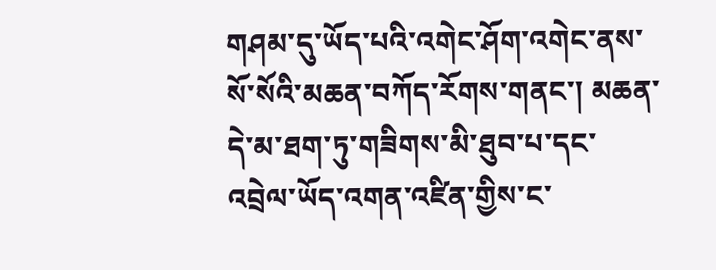གཤམ་དུ་ཡོད་པའི་འགེང་ཤོག་འགེང་ནས་སོ་སོའི་མཆན་བཀོད་རོགས་གནང་། མཆན་དེ་མ་ཐག་ཏུ་གཟིགས་མི་ཐུབ་པ་དང་འབྲེལ་ཡོད་འགན་འཛིན་གྱིས་ང་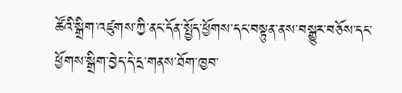ཚོའི་སྒྲིག་འཛུགས་ཀྱི་ནང་དོན་སྤྱོད་ཕྱོགས་དང་བསྟུན་ནས་བསྒྱུར་བཅོས་དང་ཕྱོགས་སྒྲིག་བྱེད་དེ་དྲ་གནས་ཐོག་ཁྱབ་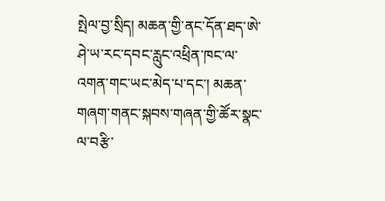སྤེལ་བྱ་སྲིད། མཆན་གྱི་ནང་དོན་ཐད་ཨེ་ཤེ་ཡ་རང་དབང་རླུང་འཕྲིན་ཁང་ལ་འགན་གང་ཡང་མེད་པ་དང་། མཆན་གཞག་གནང་སྐབས་གཞན་གྱི་ཚོར་སྣང་ལ་བརྩི་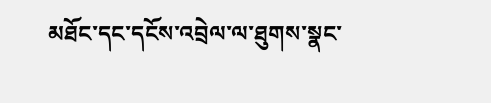མཐོང་དང་དངོས་འབྲེལ་ལ་ཐུགས་སྣང་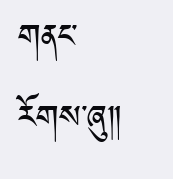གནང་རོགས་ཞུ༎